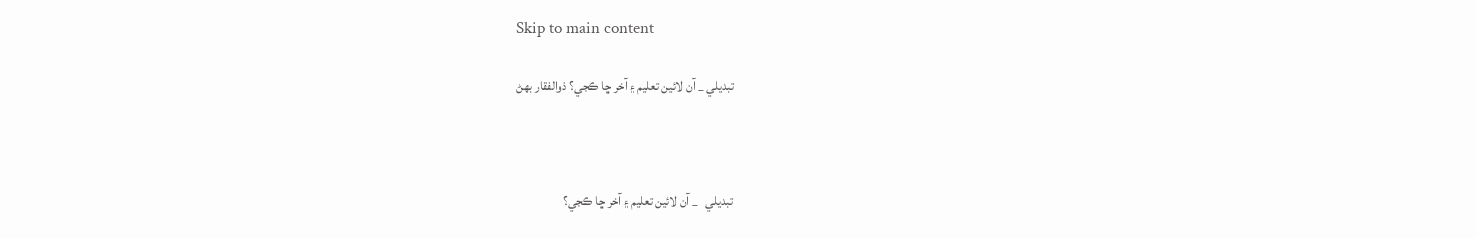Skip to main content

تبديلي _ آن لائين تعليم ۽ آخر ڇا ڪجي؟ ذوالفقار بھڻ



تبديلي   _ آن لائين تعليم ۽ آخر ڇا ڪجي؟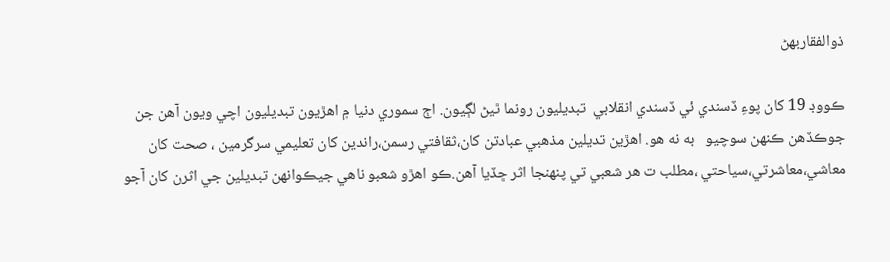ذوالفقاربھڻ

ڪووڊ 19 کان پوءِ ڏسندي ئي ڏسندي انقلابي  تبديليون رونما ٿيڻ لڳيون. اڄ سموري دنيا ۾ اھڙيون تبديليون اچي ويون آھن جن جوڪڏھن ڪنھن سوچيو   به نه ھو. اھڙين تديلين مذھبي عبادتن کان،ثقافتي رسمن،راندين کان تعليمي سرگرمين ، صحت کان معاشي،معاشرتي،سياحتي ،مطلب ت ھر شعبي تي پنھنجا اثر ڇڏيا آھن.ڪو اھڙو شعبو ناھي جيڪوانھن تبديلين جي اثرن کان آجو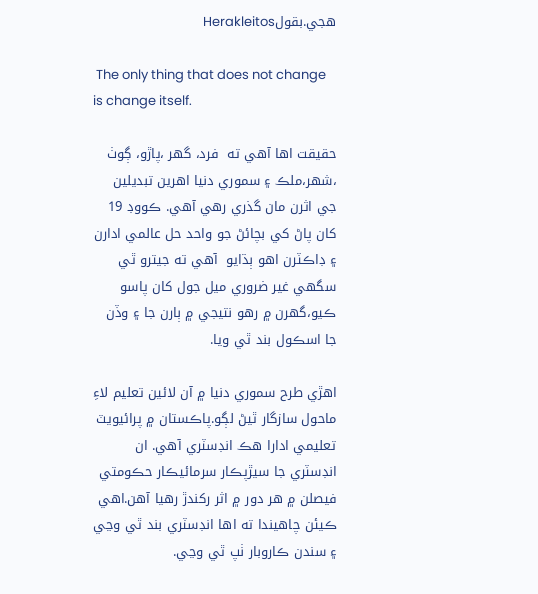ھجي.بقولHerakleitos

 The only thing that does not change is change itself.

حقيقت اھا آھي ته  فرد، گھر ،پاڙو، ڳوٺ ،شھر،ملڪ ۽ سموري دنيا اھرين تبديلين جي اثرن مان گذري رھي آھي. ڪووڊ 19 کان پاڻ کي بچائڻ جو واحد حل عالمي ادارن ۽ ڊاڪٽرن اھو ٻڌايو  آھي ته جيترو ٿي سگھي غير ضروري ميل جول کان پاسو ڪيو،گھرن ۾ رھو نتيجي ۾ ٻارن جا ۽ وڏن جا اسڪول بند ٿي ويا.

اھڙي طرح سموري دنيا ۾ آن لائين تعليم لاءِ ماحول سازگار ٿيڻ لڳو.پاڪستان ۾ پرائيويٽ تعليمي ادارا ھڪ انڊسٽري آھي. ان انڊسٽري جا سيڙپڪار سرمائيڪار حڪومتي فيصلن ۾ ھر دور ۾ اثر رکندڙ رھيا آھن.اھي ڪيئن چاھيندا ته اھا انڊسٽري بند ٿي وڃي ۽ سندن ڪاروبار ٺپ ٿي وڃي.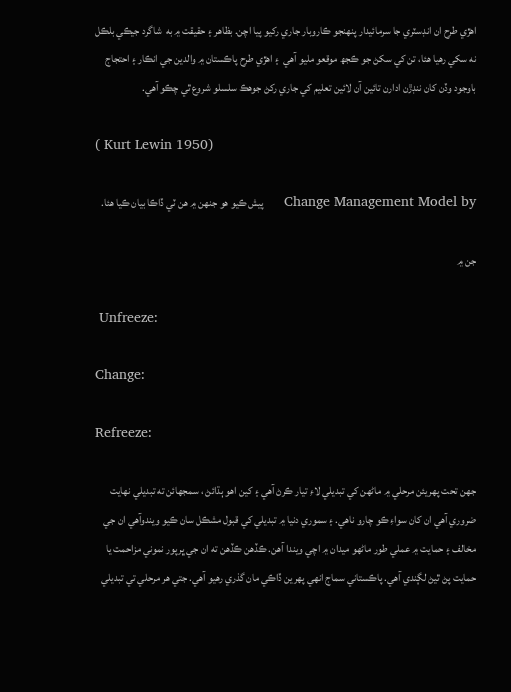اھڙي طرح ان انڊسٽري جا سرمائيدار پنھنجو ڪاروبار جاري رکيو پيا اچن. بظاھر ۽ حقيقت ۾ به  شاگرد جيڪي بلڪل نه سکي رھيا ھئا، تن کي سکڻ جو ڪجھ موقعو مليو آھي  ۽ اھڙي طرح پاڪستان ۾ والدين جي انڪار ۽ احتجاج باوجود وڏن کان ننڊڙن ادارن تائين آن لائين تعليم کي جاري رکڻ جوھڪ سلسلو شروع ٿي چڪو آھي.

( Kurt Lewin 1950)

Change Management Model by     پيش ڪيو ھو جنھن ۾ ھن ٽي ڏاڪا بيان ڪيا ھئا.

جن ۾

 Unfreeze:

Change:

Refreeze:

جھن تحت پھريئن مرحلي ۾ ماڻھن کي تبديلي لاءِ تيار ڪرڻ آھي ۽ کين اھو ٻڌائڻ ، سمجھائن ته تبديلي نھايت ضروري آھي ان کان سواءِ ڪو چارو ناھي. ۽ سموري دنيا ۾ تبديلي کي قبول مشڪل سان ڪيو ويندوآھي ان جي مخالف ۽ حمايت ۾ عملي طور ماڻھو ميدان ۾ اچي ويندا آھن. ڪڏھن ڪڏھن ته ان جي ڀرپور نموني مزاحمت يا حمايت پڻ ٿيڻ لڳندي آھي. پاڪستاني سماج انھي پھرين ڏاڪي مان گذري رھيو آھي. جتي ھر مرحلي تي تبديلي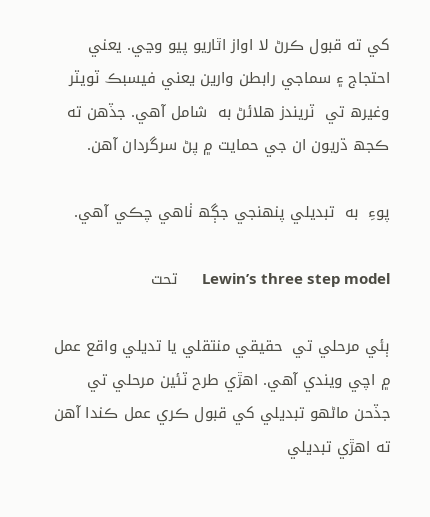کي ته قبول ڪرڻ لا اواز اٿاريو پيو وڃي. يعني احتجاج ۽ سماجي رابطن وارين يعني فيسبڪ ٽويٽر وغيرھ تي  ٽريندز ھلائڻ به  شامل آھي. جڏھن ته ڪجھ ڌريون ان جي حمايت ۾ پڻ سرگردان آھن.

پوءِ  به  تبديلي پنھنجي جڳھ ٺاھي چڪي آھي.

Lewin’s three step model      تحت

ٻئي مرحلي تي  حقيقي منتقلي يا تديلي واقع عمل ۾ اچي ويندي آھي. اھڙي طرح ٽئين مرحلي تي جڏحن ماڻھو تبديلي کي قبول ڪري عمل ڪندا آھن ته اھڙي تبديلي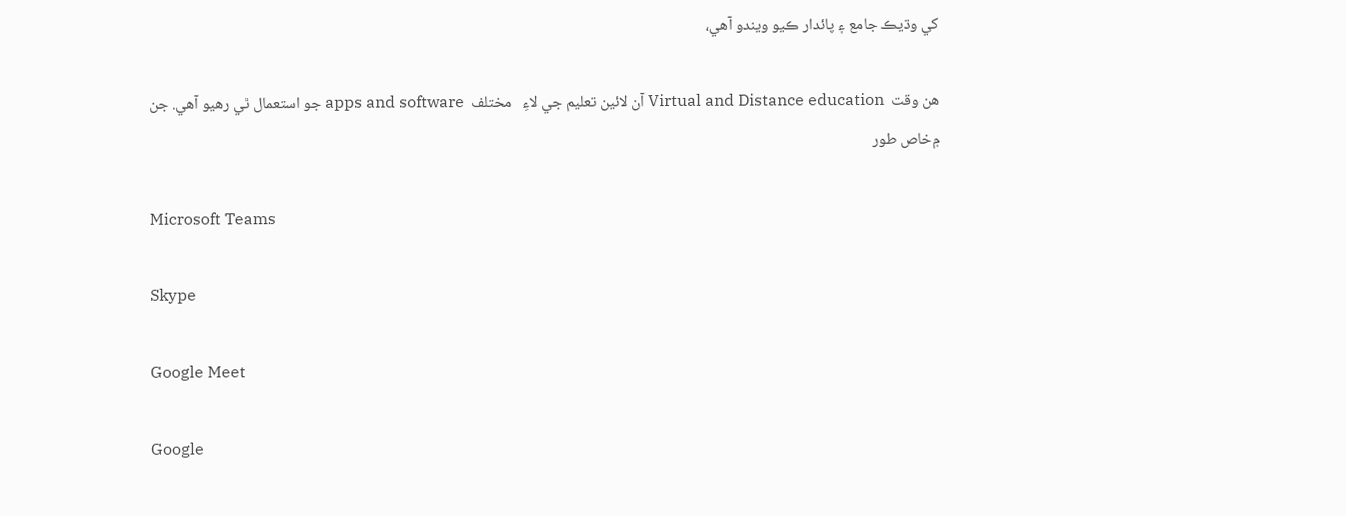کي وڌيڪ جامع ۽ پائدار ڪيو ويندو آھي،

ھن وقت  Virtual and Distance education آن لائين تعليم جي لاءِ   مختلف  apps and software جو استعمال ٿي رھيو آھي. جن ۾خاص طور

Microsoft Teams

Skype

Google Meet

Google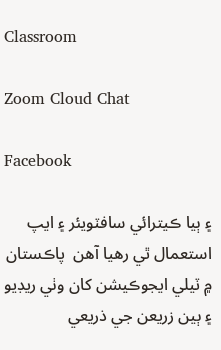Classroom

Zoom Cloud Chat

Facebook

۽ ٻيا ڪيترائي سافٽويئر ۽ ايپ استعمال ٿي رھيا آھن  پاڪستان ۾ ٽيلي ايجوڪيشن کان وٺي ريڊيو ۽ ٻين زريعن جي ذريعي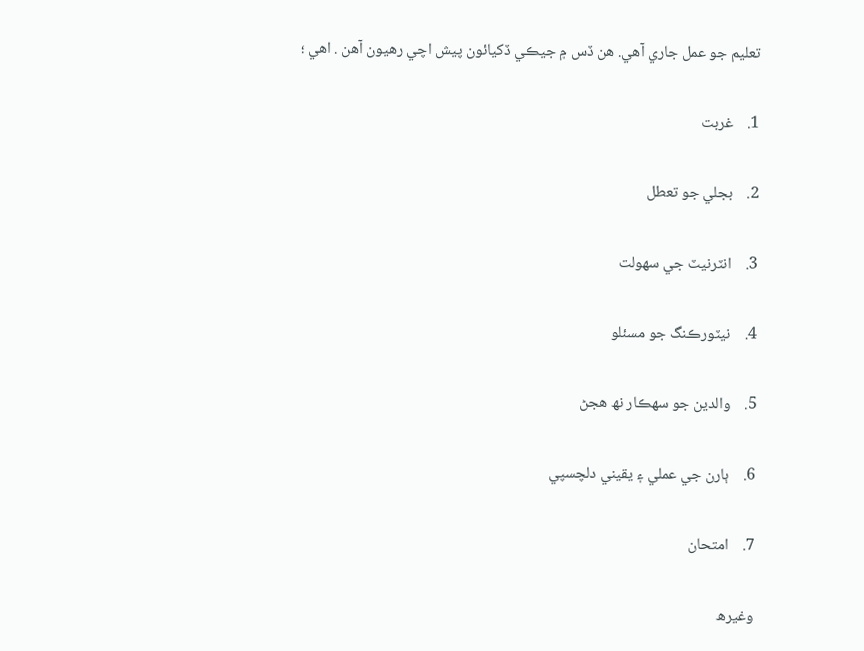تعليم جو عمل جاري آھي. ھن ڏس ۾ جيڪي ڏکيائون پيش اچي رھيون آھن . اھي ؛

1.    غربت

2.    بجلي جو تعطل

3.    انٽرنيٽ جي سھولت

4.    نيٽورڪنگ جو مسئلو

5.    والدين جو سھڪار نھ ھجڻ

6.    ٻارن جي عملي ۽ يقيني دلچسپي

7.    امتحان

وغيرھ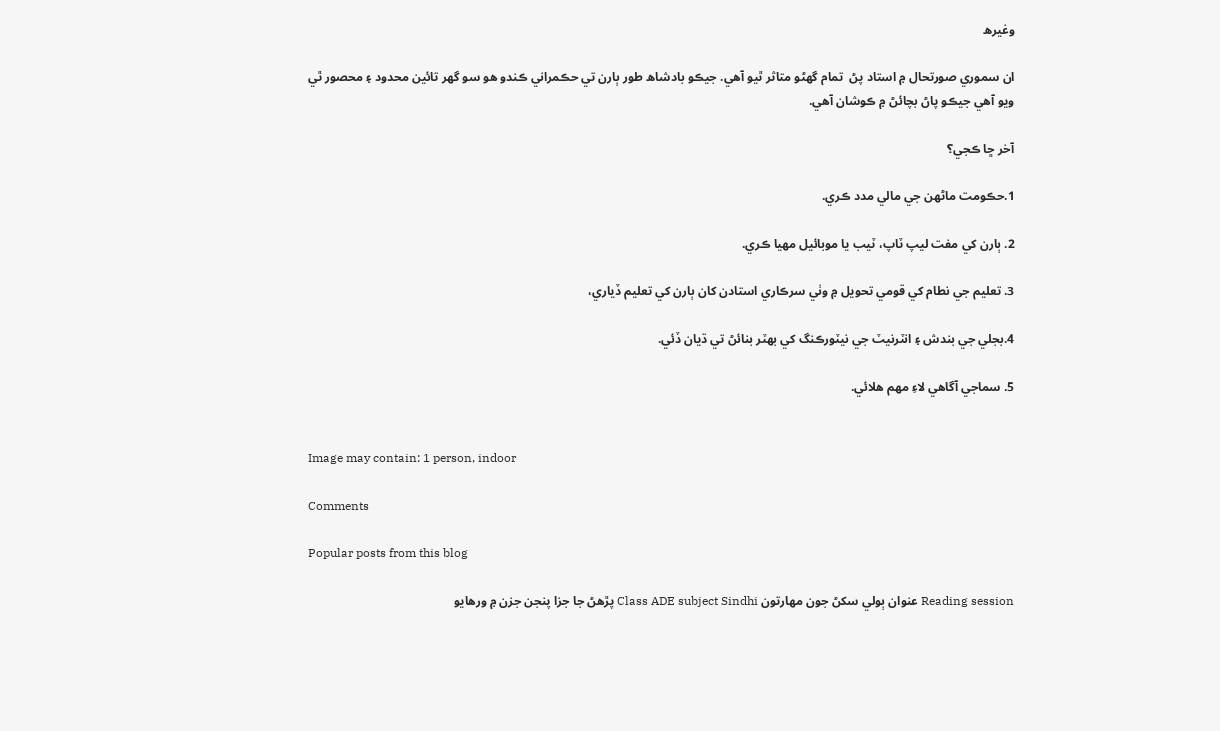وغيرھ

ان سموري صورتحال ۾ استاد پڻ  تمام گھڻو متاثر ٿيو آھي. جيڪو بادشاھ طور ٻارن تي حڪمراني ڪندو ھو سو گھر تائين محدود ۽ محصور ٿي ويو آھي جيڪو پاڻ بچائڻ ۾ ڪوشان آھي.

آخر ڇا ڪجي؟

1.حڪومت ماڻھن جي مالي مدد ڪري.

2. ٻارن کي مفت ليپ ٽاپ، ٽيب يا موبائيل مھيا ڪري.

3. تعليم جي نطام کي قومي تحويل ۾ وٺي سرڪاري استادن کان ٻارن کي تعليم ڏياري،

4.بجلي جي بندش ۽ انٽرنيٽ جي نيٽورڪنگ کي بھٽر بنائڻ تي ڌيان ڏئي.

5. سماجي آگاھي لاءِ مھم ھلائي.


Image may contain: 1 person, indoor

Comments

Popular posts from this blog

Reading session عنوان ٻولي سکڻ جون مھارتون Class ADE subject Sindhi پڙھڻ جا جزا پنجن جزن ۾ ورهايو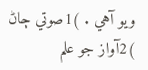ويو آهي . )1صوتي ڄاڻ )2آواز جو علم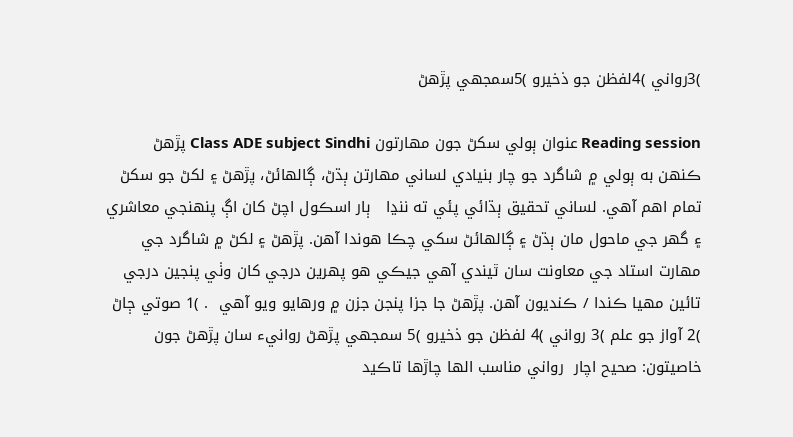)3رواني )4لفظن جو ذخيرو )5سمجهي پڙهڻ

Reading session عنوان ٻولي سکڻ جون مھارتون Class ADE subject Sindhi پڙھڻ ڪنھن به ٻولي ۾ شاگرد جو چار بنيادي لساني مھارتن ٻڌڻ، ڳالھائڻ، پڙھڻ ۽ لکڻ جو سکڻ تمام اھم آھي. لساني تحقيق ٻڌائي پئي ته ننڍا   ٻار اسڪول اچڻ کان اڳ پنھنجي معاشري ۽ گھر جي ماحول مان ٻڌڻ ۽ ڳالھائڻ سکي چڪا ھوندا آھن. پڙھڻ ۽ لکڻ ۾ شاگرد جي مھارت استاد جي معاونت سان ٿيندي آھي جيڪي ھو پھرين درجي کان وٺي پنجين درجي تائين مھيا ڪندا / ڪنديون آھن. پڙھڻ جا جزا پنجن جزن ۾ ورهايو ويو آهي  . )1 صوتي ڄاڻ )2 آواز جو علم )3 رواني )4 لفظن جو ذخيرو )5 سمجهي پڙهڻ روانيء سان پڙھڻ جون خاصيتون: صحيح اچار  رواني مناسب الھا چاڙھا تاڪيد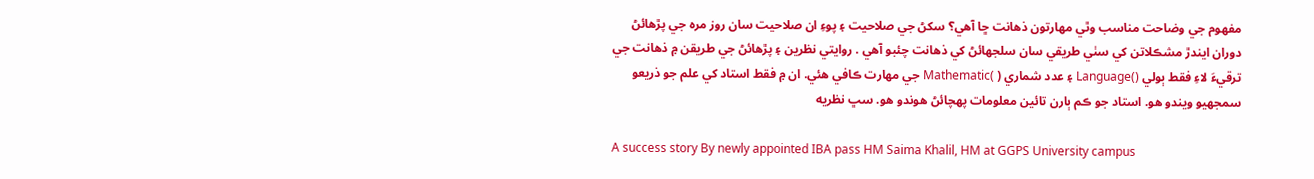مفھوم جي وضاحت مناسب وٿي مھارتون ذهانت ڇا آهي؟ سکڻ جي صلاحيت ۽ پوءِ ان صلاحيت سان روز مره جي پڙهائڻ دوران ايندڙ مشڪلاتن کي سٺي طريقي سان سلجھائڻ کي ذهانت چئبو آهي . روايتي نظرين ۽ پڙهائڻ جي طريقن ۾ ذهانت جي ترقيءَ لاءِ فقط ٻولي ()Language ۽ عدد شماري ( )Mathematic جي مهارت ڪافي هئي. ان ۾ فقط استاد کي علم جو ذريعو سمجهيو ويندو هو. استاد جو ڪم ٻارن تائين معلومات پهچائڻ هوندو هو. سڀ نظريه

A success story By newly appointed IBA pass HM Saima Khalil, HM at GGPS University campus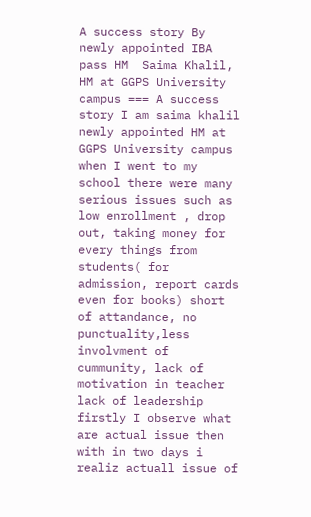A success story By newly appointed IBA pass HM  Saima Khalil, HM at GGPS University campus === A success story I am saima khalil newly appointed HM at GGPS University campus when I went to my school there were many serious issues such as low enrollment , drop out, taking money for every things from students( for admission, report cards even for books) short of attandance, no punctuality,less involvment of cummunity, lack of motivation in teacher lack of leadership firstly I observe what are actual issue then with in two days i realiz actuall issue of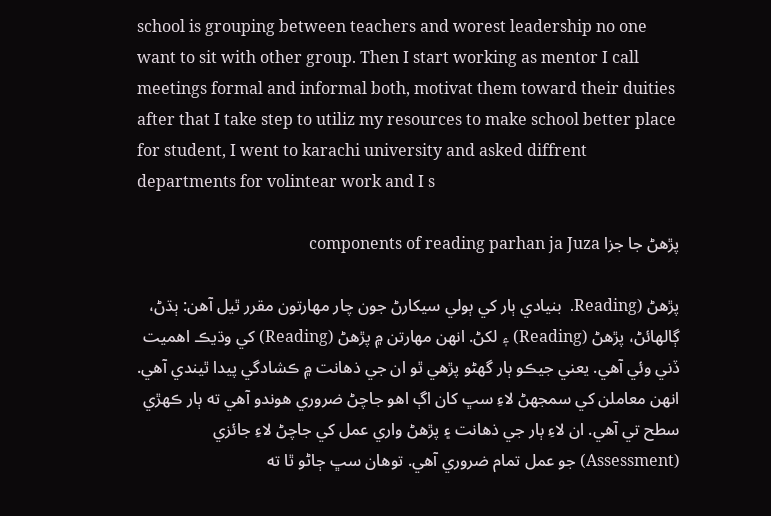school is grouping between teachers and worest leadership no one want to sit with other group. Then I start working as mentor I call meetings formal and informal both, motivat them toward their duities after that I take step to utiliz my resources to make school better place for student, I went to karachi university and asked diffrent departments for volintear work and I s

پڙھڻ جا جزا components of reading parhan ja Juza

پڙهڻ (Reading.  بنيادي ٻار کي ٻولي سيکارڻ جون چار مهارتون مقرر ٿيل آهن: ٻڌڻ، ڳالهائڻ، پڙهڻ (Reading) ۽ لکڻ. انهن مهارتن ۾ پڙهڻ (Reading) کي وڌيڪ اهميت ڏني وئي آهي. يعني جيڪو ٻار گھڻو پڙهي ٿو ان جي ذهانت ۾ ڪشادگي پيدا ٿيندي آهي.  انهن معاملن کي سمجهڻ لاءِ سڀ کان اڳ اهو جاچڻ ضروري هوندو آهي ته ٻار ڪهڙي سطح تي آهي. ان لاءِ ٻار جي ذهانت ۽ پڙهڻ واري عمل کي جاچڻ لاءِ جائزي (Assessment) جو عمل تمام ضروري آهي. توهان سڀ ڄاڻو ٿا ته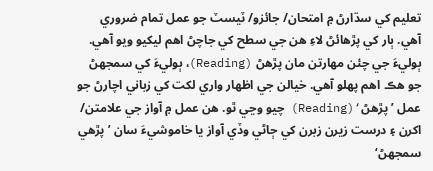تعليم کي سڌارڻ ۾ امتحان/ جائزو/ ٽيسٽ جو عمل تمام ضروري آهي. ٻار کي پڙهائڻ لاءِ هن جي سطح کي جاچڻ اهم ليکيو ويو آهي. ٻوليءَ جي چئن مهارتن مان پڙهڻ (Reading)، ٻوليءَ کي سمجهڻ جو هڪ اهم پهلو آهي. خيالن جي اظهار واري لکت کي زباني اچارڻ جو عمل ’پڙهڻ‘(Reading) چيو وڃي ٿو. هن عمل ۾ آواز جي علامتن/ اکرن ۽ درست زيرن زبرن کي ڄاڻي وڏي آواز يا خاموشيءَ سان ’پڙهي سمجهڻ‘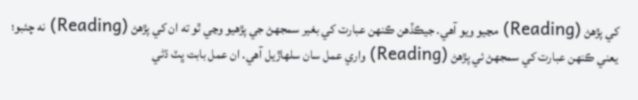کي پڙهڻ (Reading) مڃيو ويو آهي. جيڪڏهن ڪنهن عبارت کي بغير سمجهڻ جي پڙهيو وڃي ٿو ته ان کي پڙهڻ (Reading) نه چئبو؛ يعني ڪنهن عبارت کي سمجهڻ ئي پڙهڻ (Reading) واري عمل سان سلهاڙيل آهي. ان عمل بابت ڀٽ ڌڻي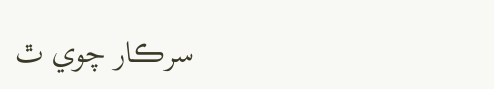سرڪار چوي ٿ